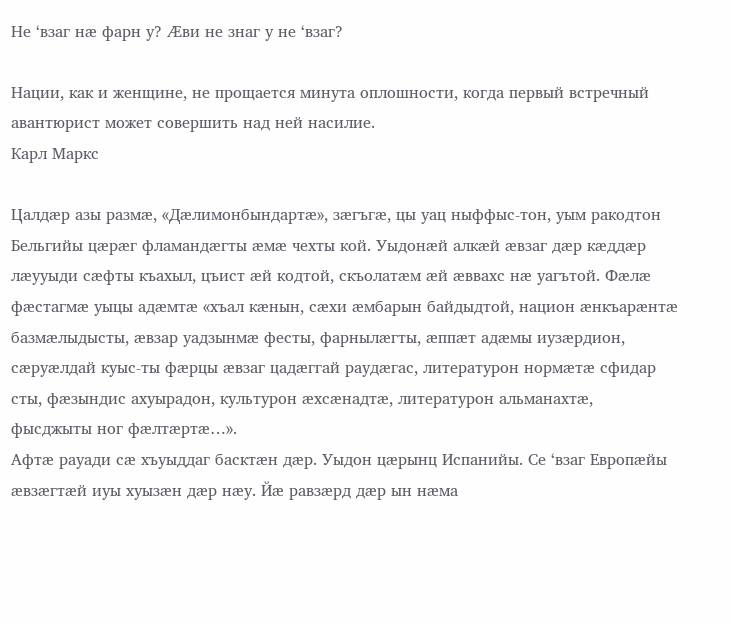Не ‘взаг нæ фарн у? Æви не знаг у не ‘взаг?

Нации, как и женщине, не прощается минута оплошности, когда первый встречный авантюрист может совершить над ней насилие.
Карл Маркс

Цалдæр азы размæ, «Дæлимонбындартæ», зæгъгæ, цы уац ныффыс-тон, уым ракодтон Бельгийы цæрæг фламандæгты æмæ чехты кой. Уыдонæй алкæй æвзаг дæр кæддæр лæууыди сæфты къахыл, цъист æй кодтой, скъолатæм æй æввахс нæ уагътой. Фæлæ фæстагмæ уыцы адæмтæ «хъал кæнын, сæхи æмбарын байдыдтой, национ æнкъарæнтæ базмæлыдысты, æвзар уадзынмæ фесты, фарнылæгты, æппæт адæмы иузæрдион, сæруæлдай куыс-ты фæрцы æвзаг цадæггай раудæгас, литературон нормæтæ сфидар сты, фæзындис ахуырадон, культурон æхсæнадтæ, литературон альманахтæ, фысджыты ног фæлтæртæ…».
Афтæ рауади сæ хъуыддаг басктæн дæр. Уыдон цæрынц Испанийы. Се ‘взаг Европæйы æвзæгтæй иуы хуызæн дæр нæу. Йæ равзæрд дæр ын нæма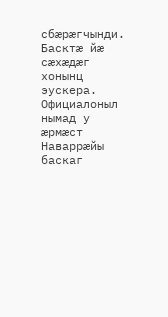сбæрæгчынди. Басктæ йæ сæхæдæг хонынц эускера. Официалоныл нымад у æрмæст Наваррæйы баскаг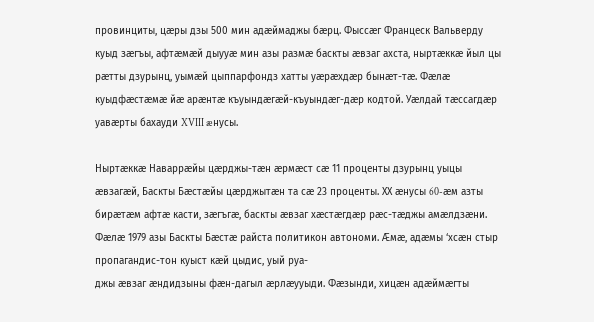провинциты, цæры дзы 500 мин адæймаджы бæрц. Фыссæг Францеск Вальверду куыд зæгъы, афтæмæй дыууæ мин азы размæ баскты æвзаг ахста, ныртæккæ йыл цы рæтты дзурынц, уымæй цыппарфондз хатты уæрæхдæр бынæт-тæ. Фæлæ куыдфæстæмæ йæ арæнтæ къуындæгæй-къуындæг-дæр кодтой. Уæлдай тæссагдæр уавæрты бахауди XVIII æнусы.

Ныртæккæ Наваррæйы цæрджы-тæн æрмæст сæ 11 проценты дзурынц уыцы æвзагæй, Баскты Бæстæйы цæрджытæн та сæ 23 проценты. ХХ æнусы 60-æм азты бирæтæм афтæ касти, зæгъгæ, баскты æвзаг хæстæгдæр рæс-тæджы амæлдзæни. Фæлæ 1979 азы Баскты Бæстæ райста политикон автономи. Æмæ, адæмы ‘хсæн стыр пропагандис-тон куыст кæй цыдис, уый руа-
джы æвзаг æндидзыны фæн-дагыл æрлæууыди. Фæзынди, хицæн адæймæгты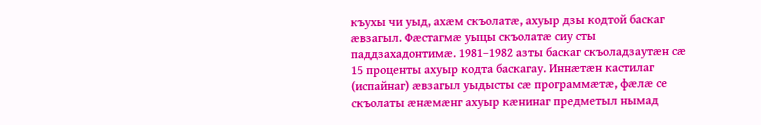къухы чи уыд, ахæм скъолатæ, ахуыр дзы кодтой баскаг æвзагыл. Фæстагмæ уыцы скъолатæ сиу сты паддзахадонтимæ. 1981–1982 азты баскаг скъоладзаутæн сæ 15 проценты ахуыр кодта баскагау. Иннæтæн кастилаг (испайнаг) æвзагыл уыдысты сæ программæтæ, фæлæ се скъолаты æнæмæнг ахуыр кæнинаг предметыл нымад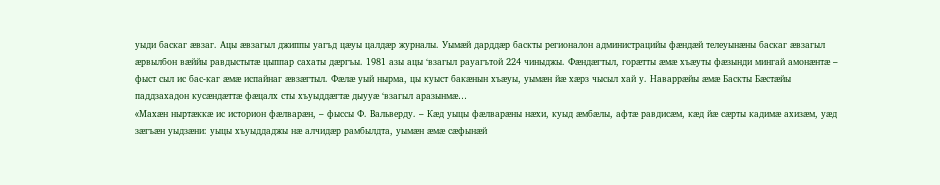уыди баскаг æвзаг. Ацы æвзагыл джиппы уагъд цæуы цалдæр журналы. Уымæй дарддæр баскты регионалон администрацийы фæндæй телеуынæны баскаг æвзагыл æрвылбон вæййы равдыстытæ цыппар сахаты дæргъы. 1981 азы ацы ‘взагыл рауагътой 224 чиныджы. Фæндæгтыл, горæтты æмæ хъæуты фæзынди мингай амонæнтæ – фыст сыл ис бас-каг æмæ испайнаг æвзæгтыл. Фæлæ уый нырма, цы куыст бакæнын хъæуы, уымæн йæ хæрз чысыл хай у. Наваррæйы æмæ Баскты Бæстæйы паддзахадон кусæндæттæ фæцалх сты хъуыддæгтæ дыууæ ‘взагыл аразынмæ…
«Махæн ныртæккæ ис историон фæлварæн, – фыссы Ф. Вальверду. – Кæд уыцы фæлварæны нæхи, куыд æмбæлы, афтæ равдисæм, кæд йæ сæрты кадимæ ахизæм, уæд зæгъæн уыдзæни: уыцы хъуыддаджы нæ алчидæр рамбылдта, уымæн æмæ сæфынæй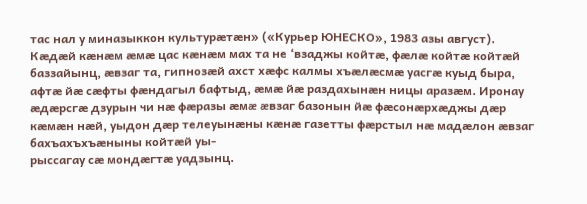тас нал у миназыккон культурæтæн» («Курьер ЮНЕСКО», 1983 азы август).
Кæдæй кæнæм æмæ цас кæнæм мах та не ‘взаджы койтæ, фæлæ койтæ койтæй баззайынц, æвзаг та, гипнозæй ахст хæфс калмы хъæлæсмæ уасгæ куыд быра, афтæ йæ сæфты фæндагыл бафтыд, æмæ йæ раздахынæн ницы аразæм. Иронау æдæрсгæ дзурын чи нæ фæразы æмæ æвзаг базонын йæ фæсонæрхæджы дæр кæмæн нæй, уыдон дæр телеуынæны кæнæ газетты фæрстыл нæ мадæлон æвзаг бахъахъхъæныны койтæй уы-
рыссагау сæ мондæгтæ уадзынц.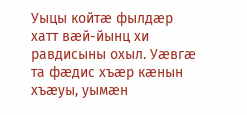Уыцы койтæ фылдæр хатт вæй-йынц хи равдисыны охыл. Уæвгæ та фæдис хъæр кæнын хъæуы, уымæн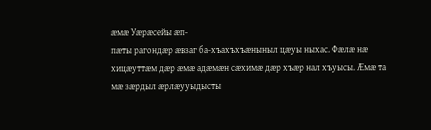æмæ Уæрæсейы æп-
пæты рагондæр æвзаг ба-хъахъхъæныныл цæуы ныхас. Фæлæ нæ хицæуттæм дæр æмæ адæмæн сæхимæ дæр хъæр нал хъуысы. Æмæ та мæ зæрдыл æрлæууыдысты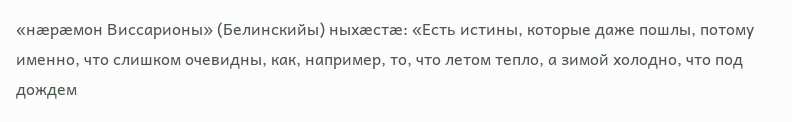«нæрæмон Виссарионы» (Белинскийы) ныхæстæ: «Есть истины, которые даже пошлы, потому именно, что слишком очевидны, как, например, то, что летом тепло, а зимой холодно, что под дождем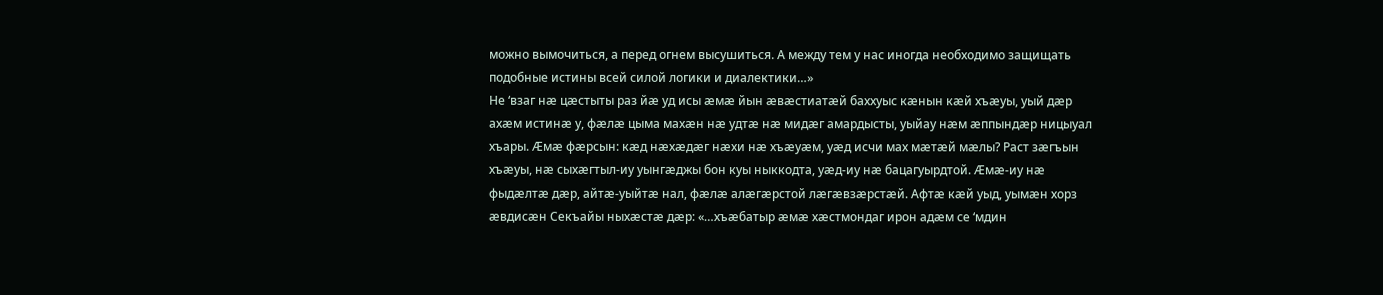можно вымочиться, а перед огнем высушиться. А между тем у нас иногда необходимо защищать подобные истины всей силой логики и диалектики…»
Не ‘взаг нæ цæстыты раз йæ уд исы æмæ йын æвæстиатæй баххуыс кæнын кæй хъæуы, уый дæр ахæм истинæ у, фæлæ цыма махæн нæ удтæ нæ мидæг амардысты, уыйау нæм æппындæр ницыуал хъары. Æмæ фæрсын: кæд нæхæдæг нæхи нæ хъæуæм, уæд исчи мах мæтæй мæлы? Раст зæгъын хъæуы, нæ сыхæгтыл-иу уынгæджы бон куы ныккодта, уæд-иу нæ бацагуырдтой. Æмæ-иу нæ фыдæлтæ дæр, айтæ-уыйтæ нал, фæлæ алæгæрстой лæгæвзæрстæй. Афтæ кæй уыд, уымæн хорз æвдисæн Секъайы ныхæстæ дæр: «…хъæбатыр æмæ хæстмондаг ирон адæм се ‘мдин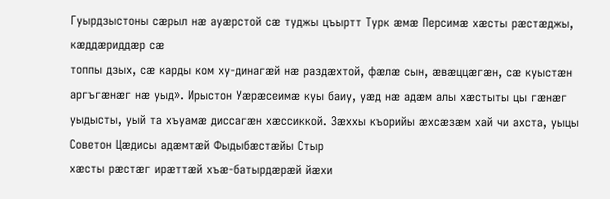Гуырдзыстоны сæрыл нæ ауæрстой сæ туджы цъыртт Турк æмæ Персимæ хæсты рæстæджы, кæддæриддæр сæ
топпы дзых, сæ карды ком ху-динагæй нæ раздæхтой, фæлæ сын, æвæццæгæн, сæ куыстæн аргъгæнæг нæ уыд». Ирыстон Уæрæсеимæ куы баиу, уæд нæ адæм алы хæстыты цы гæнæг уыдысты, уый та хъуамæ диссагæн хæссиккой. Зæххы къорийы æхсæзæм хай чи ахста, уыцы Советон Цæдисы адæмтæй Фыдыбæстæйы Стыр
хæсты рæстæг ирæттæй хъæ-батырдæрæй йæхи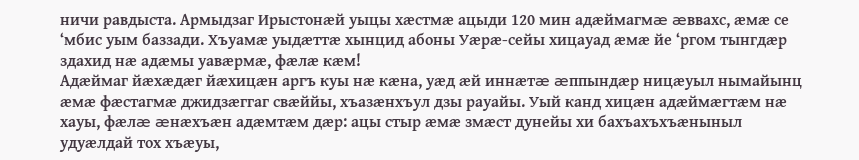ничи равдыста. Армыдзаг Ирыстонæй уыцы хæстмæ ацыди 120 мин адæймагмæ æввахс, æмæ се ‘мбис уым баззади. Хъуамæ уыдæттæ хынцид абоны Уæрæ-сейы хицауад æмæ йе ‘ргом тынгдæр здахид нæ адæмы уавæрмæ, фæлæ кæм!
Адæймаг йæхæдæг йæхицæн аргъ куы нæ кæна, уæд æй иннæтæ æппындæр ницæуыл нымайынц æмæ фæстагмæ джидзæггаг свæййы, хъазæнхъул дзы рауайы. Уый канд хицæн адæймæгтæм нæ хауы, фæлæ æнæхъæн адæмтæм дæр: ацы стыр æмæ змæст дунейы хи бахъахъхъæныныл удуæлдай тох хъæуы,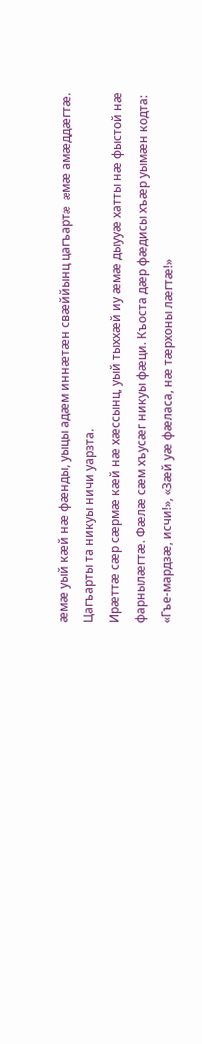æмæ уый кæй нæ фæнды, уыцы адæм иннæтæн свæййынц цагъартæ æмæ амæддæгтæ. Цагъарты та никуы ничи уарзта.
Ирæттæ сæр сæрмæ кæй нæ хæссынц, уый тыххæй иу æмæ дыууæ хатты нæ фыстой нæ фарнылæгтæ. Фæлæ сæм хъусæг никуы фæци. Къоста дæр фæдисы хъæр уымæн кодта: «Гъе-мардзæ, исчи!», «Зæй уæ фæласа, нæ тæрхоны лæгтæ!»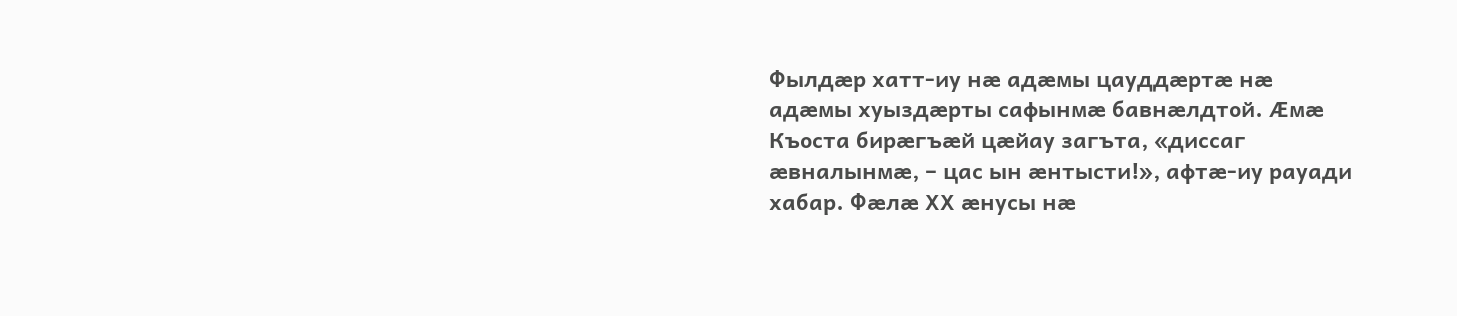Фылдæр хатт-иу нæ адæмы цауддæртæ нæ адæмы хуыздæрты сафынмæ бавнæлдтой. Æмæ Къоста бирæгъæй цæйау загъта, «диссаг æвналынмæ, – цас ын æнтысти!», афтæ-иу рауади хабар. Фæлæ ХХ æнусы нæ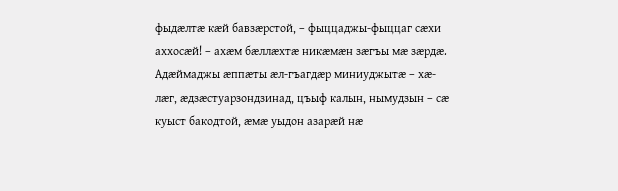фыдæлтæ кæй бавзæрстой, – фыццаджы-фыццаг сæхи аххосæй! – ахæм бæллæхтæ никæмæн зæгъы мæ зæрдæ. Адæймаджы æппæты æл-гъагдæр миниуджытæ – хæ-лæг, æдзæстуарзондзинад, цъыф калын, нымудзын – сæ куыст бакодтой, æмæ уыдон азарæй нæ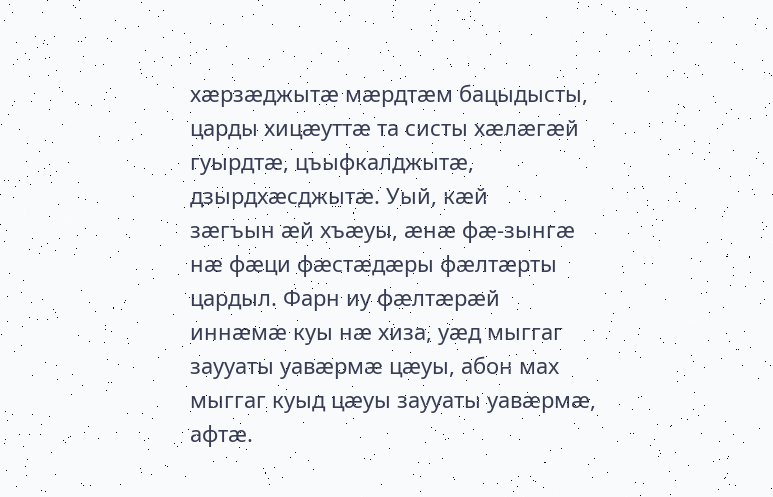хæрзæджытæ мæрдтæм бацыдысты, царды хицæуттæ та систы хæлæгæй гуырдтæ, цъыфкалджытæ, дзырдхæсджытæ. Уый, кæй
зæгъын æй хъæуы, æнæ фæ-зынгæ нæ фæци фæстæдæры фæлтæрты цардыл. Фарн иу фæлтæрæй иннæмæ куы нæ хиза, уæд мыггаг заууаты уавæрмæ цæуы, абон мах мыггаг куыд цæуы заууаты уавæрмæ, афтæ.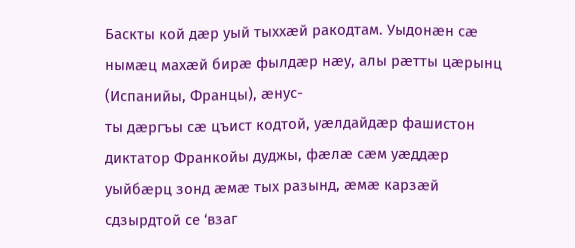Баскты кой дæр уый тыххæй ракодтам. Уыдонæн сæ нымæц махæй бирæ фылдæр нæу, алы рæтты цæрынц (Испанийы, Францы), æнус-
ты дæргъы сæ цъист кодтой, уæлдайдæр фашистон диктатор Франкойы дуджы, фæлæ сæм уæддæр уыйбæрц зонд æмæ тых разынд, æмæ карзæй сдзырдтой се ‘взаг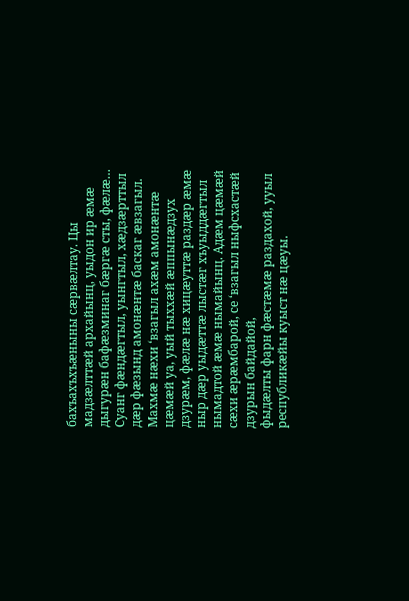бахъахъхъæныны сæрвæлтау. Цы мадзæлттæй архайынц, уыдон ир æмæ дыгурæн бафæзминаг бæргæ сты, фæлæ… Суанг фæндæгтыл, уынгтыл, хæдзæрттыл дæр фæзынд амонæнтæ баскаг æвзагыл. Махмæ нæхи ‘взагыл ахæм амонæнтæ цæмæй уа, уый тыххæй æппынæдзух дзурæм, фæлæ нæ хицæуттæ раздæр æмæ ныр дæр уыдæттæ лыстæг хъуыддæгтыл нымадтой æмæ нымайынц. Адæм цæмæй сæхи æрæмбарой, се ‘взагыл ныфсхастæй дзурын байдайой,
фыдæлты фарн фæстæмæ раздахой, ууыл республикæйы куыст нæ цæуы.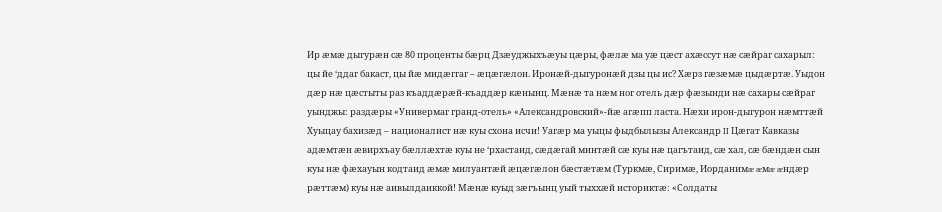Ир æмæ дыгурæн сæ 80 проценты бæрц Дзæуджыхъæуы цæры, фæлæ ма уæ цæст ахæссут нæ сæйраг сахарыл: цы йе ‘ддаг бакаст, цы йæ мидæггаг – æцæгæлон. Иронæй-дыгуронæй дзы цы ис? Хæрз гæзæмæ цыдæртæ. Уыдон дæр нæ цæстыты раз къаддæрæй-къаддæр кæнынц. Мæнæ та нæм ног отель дæр фæзынди нæ сахары сæйраг уынджы: раздæры «Универмаг гранд-отель» «Александровский»-йæ агæпп ласта. Нæхи ирон-дыгурон нæмттæй Хуыцау бахизæд – националист нæ куы схона исчи! Уагæр ма уыцы фыдбылызы Александр II Цæгат Кавказы адæмтæн æвирхъау бæллæхтæ куы не ‘рхастаид, сæдæгай минтæй сæ куы нæ цагътаид, сæ хал, сæ бæндæн сын куы нæ фæхауын кодтаид æмæ милуантæй æцæгæлон бæстæтæм (Туркмæ, Сиримæ, Иорданимæ æмæ æндæр рæттæм) куы нæ аивылдаиккой! Мæнæ куыд зæгъынц уый тыххæй историктæ: «Солдаты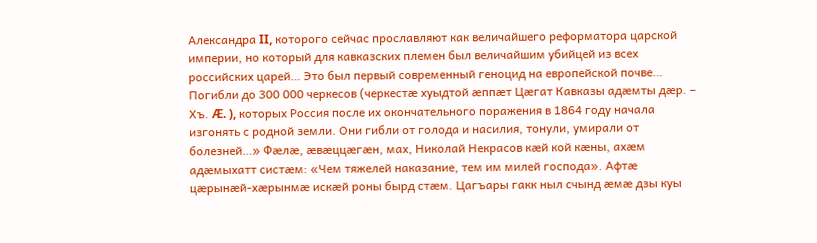Александра II, которого сейчас прославляют как величайшего реформатора царской империи, но который для кавказских племен был величайшим убийцей из всех российских царей… Это был первый современный геноцид на европейской почве… Погибли до 300 000 черкесов (черкестæ хуыдтой æппæт Цæгат Кавказы адæмты дæр. – Хъ. Æ. ), которых Россия после их окончательного поражения в 1864 году начала изгонять с родной земли. Они гибли от голода и насилия, тонули, умирали от болезней…» Фæлæ, æвæццæгæн, мах, Николай Некрасов кæй кой кæны, ахæм адæмыхатт систæм: «Чем тяжелей наказание, тем им милей господа». Афтæ цæрынæй-хæрынмæ искæй роны бырд стæм. Цагъары гакк ныл счынд æмæ дзы куы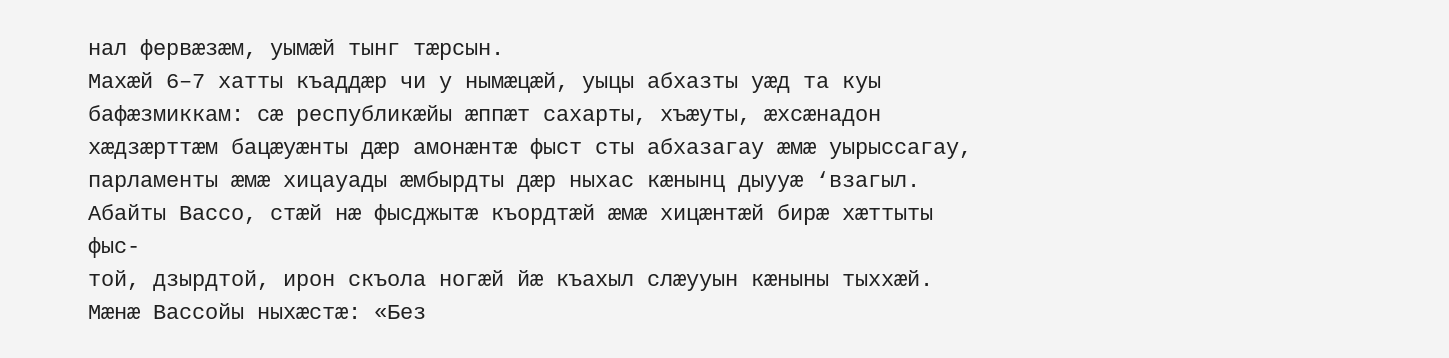нал фервæзæм, уымæй тынг тæрсын.
Махæй 6–7 хатты къаддæр чи у нымæцæй, уыцы абхазты уæд та куы бафæзмиккам: сæ республикæйы æппæт сахарты, хъæуты, æхсæнадон хæдзæрттæм бацæуæнты дæр амонæнтæ фыст сты абхазагау æмæ уырыссагау, парламенты æмæ хицауады æмбырдты дæр ныхас кæнынц дыууæ ‘взагыл.
Абайты Вассо, стæй нæ фысджытæ къордтæй æмæ хицæнтæй бирæ хæттыты фыс-
той, дзырдтой, ирон скъола ногæй йæ къахыл слæууын кæныны тыххæй. Мæнæ Вассойы ныхæстæ: «Без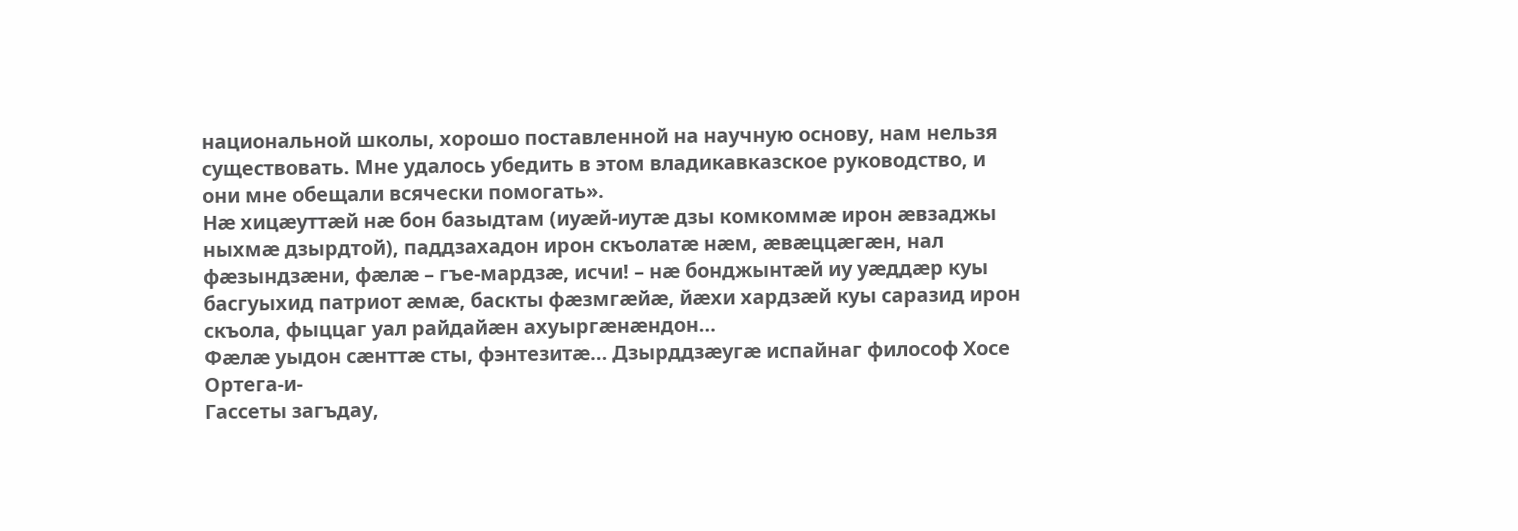национальной школы, хорошо поставленной на научную основу, нам нельзя существовать. Мне удалось убедить в этом владикавказское руководство, и они мне обещали всячески помогать».
Нæ хицæуттæй нæ бон базыдтам (иуæй-иутæ дзы комкоммæ ирон æвзаджы ныхмæ дзырдтой), паддзахадон ирон скъолатæ нæм, æвæццæгæн, нал фæзындзæни, фæлæ – гъе-мардзæ, исчи! – нæ бонджынтæй иу уæддæр куы басгуыхид патриот æмæ, баскты фæзмгæйæ, йæхи хардзæй куы саразид ирон скъола, фыццаг уал райдайæн ахуыргæнæндон…
Фæлæ уыдон сæнттæ сты, фэнтезитæ… Дзырддзæугæ испайнаг философ Хосе Ортега-и-
Гассеты загъдау,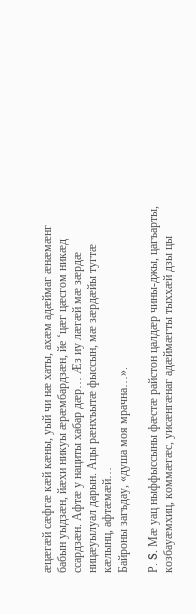æцæгæй сæфгæ кæй кæны, уый чи нæ хаты, ахæм адæймаг æнæмæнг бабын уыдзæн, йæхи никуы æрæмбардзæн, йе ‘цæг цæсгом никæд ссардзæн. Афтæ у нациты хабар дæр… Æз иу лæгæй мæ зæрдæ ницæуылуал дарын. Ацы рæнхъытæ фыссын, мæ зæрдæйы тугтæ кæлынц, афтæмæй…
Байроны загъдау, «душа моя мрачна…».

Р. S. Мæ уац ныффыссыны фæстæ райстон цалдæр чины-джы, цагъарты, козбауæмхиц, коммæгæс, уисæнгæнаг адæймæгты тыххæй дзы цы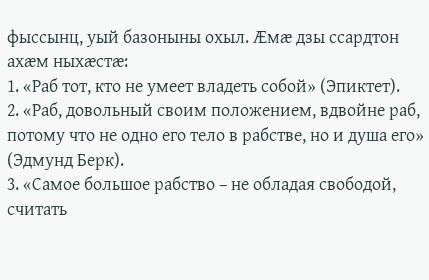фыссынц, уый базоныны охыл. Æмæ дзы ссардтон ахæм ныхæстæ:
1. «Раб тот, кто не умеет владеть собой» (Эпиктет).
2. «Раб, довольный своим положением, вдвойне раб, потому что не одно его тело в рабстве, но и душа его» (Эдмунд Берк).
3. «Самое большое рабство – не обладая свободой, считать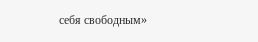себя свободным»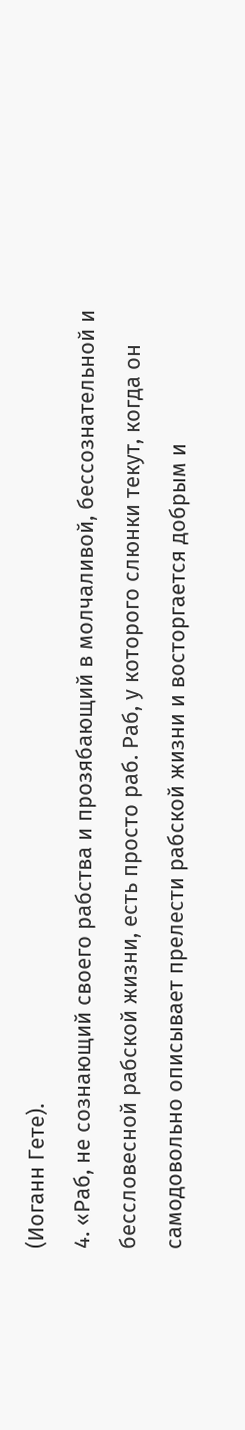(Иоганн Гете).
4. «Раб, не сознающий своего рабства и прозябающий в молчаливой, бессознательной и бессловесной рабской жизни, есть просто раб. Раб, у которого слюнки текут, когда он самодовольно описывает прелести рабской жизни и восторгается добрым и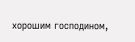хорошим господином,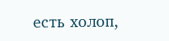есть холоп,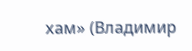хам» (Владимир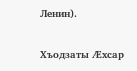Ленин).

Хъодзаты Æхсар